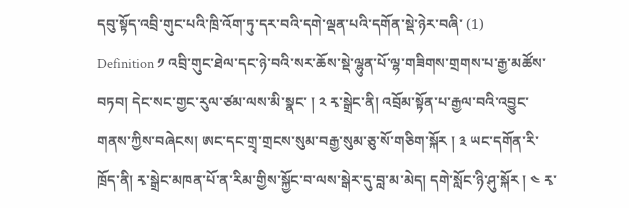དབུ་སྟོད་འབྲི་གུང་པའི་ཁྲི་འོག་ཏུ་དར་བའི་དགེ་ལྡན་པའི་དགོན་སྡེ་ཉེར་བཞི་ (1)
Definition ༡ འབྲི་གུང་ཐེལ་དང་ཉེ་བའི་སར་ཆོས་སྡེ་ལྷུན་པོ་ལྷ་གཟིགས་གྲགས་པ་རྒྱ་མཚོས་བཏབ། དེང་སང་གྱང་རུལ་ཙམ་ལས་མི་སྣང་ ། ༢ རྭ་སྒྲེང་ནི། འབྲོམ་སྟོན་པ་རྒྱལ་བའི་འབྱུང་གནས་ཀྱིས་བཞེངས། ཨང་དང་གྲྭ་གྲངས་སུམ་བརྒྱ་སུམ་ཅུ་སོ་གཅིག་སྐོར ། ༣ ཡང་དགོན་རི་ཁྲོད་ནི། རྭ་སྒྲེང་མཁན་པོ་ན་རིམ་གྱིས་སྐྱོང་བ་ལས་སྒེར་དུ་བླ་མ་མེད། དགེ་སློང་ཉི་ཤུ་སྐོར ། ༤ རྭ་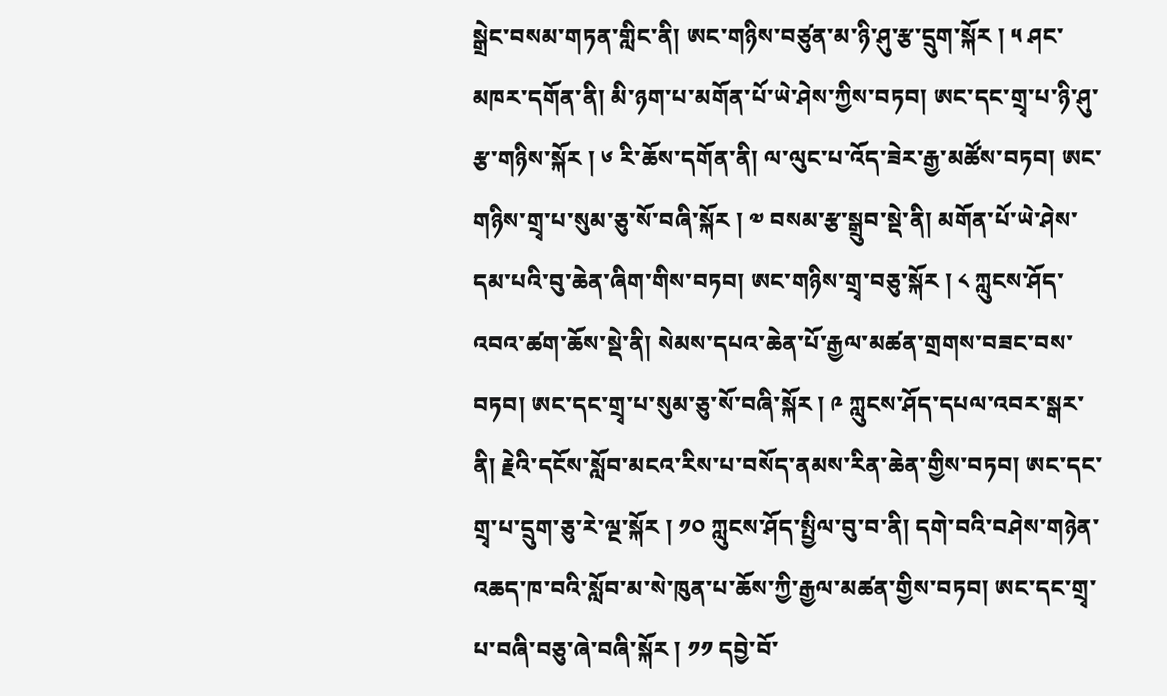སྒྲེང་བསམ་གཏན་གླིང་ནི། ཨང་གཉིས་བཙུན་མ་ཉི་ཤུ་རྩ་དྲུག་སྐོར ། ༥ ཤང་མཁར་དགོན་ནི། མི་ཉག་པ་མགོན་པོ་ཡེ་ཤེས་ཀྱིས་བཏབ། ཨང་དང་གྲྭ་པ་ཉི་ཤུ་རྩ་གཉིས་སྐོར ། ༦ རི་ཆོས་དགོན་ནི། ལ་ལུང་པ་འོད་ཟེར་རྒྱ་མཚོས་བཏབ། ཨང་གཉིས་གྲྭ་པ་སུམ་ཅུ་སོ་བཞི་སྐོར ། ༧ བསམ་རྩ་སྒྲུབ་སྡེ་ནི། མགོན་པོ་ཡེ་ཤེས་དམ་པའི་བུ་ཆེན་ཞིག་གིས་བཏབ། ཨང་གཉིས་གྲྭ་བཅུ་སྐོར ། ༨ ཀླུངས་ཤོད་འབའ་ཚག་ཆོས་སྡེ་ནི། སེམས་དཔའ་ཆེན་པོ་རྒྱལ་མཚན་གྲགས་བཟང་བས་བཏབ། ཨང་དང་གྲྭ་པ་སུམ་ཅུ་སོ་བཞི་སྐོར ། ༩ ཀླུངས་ཤོད་དཔལ་འབར་སྒར་ནི། རྗེའི་དངོས་སློབ་མངའ་རིས་པ་བསོད་ནམས་རིན་ཆེན་གྱིས་བཏབ། ཨང་དང་གྲྭ་པ་དྲུག་ཅུ་རེ་ལྔ་སྐོར ། ༡༠ ཀླུངས་ཤོད་སྤྱིལ་བུ་བ་ནི། དགེ་བའི་བཤེས་གཉེན་འཆད་ཁ་བའི་སློབ་མ་སེ་ཁུན་པ་ཆོས་ཀྱི་རྒྱལ་མཚན་གྱིས་བཏབ། ཨང་དང་གྲྭ་པ་བཞི་བཅུ་ཞེ་བཞི་སྐོར ། ༡༡ དབྱེ་བོ་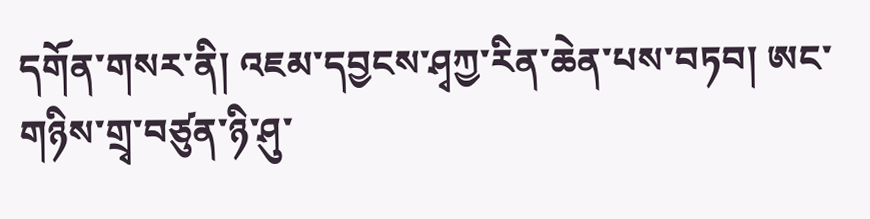དགོན་གསར་ནི། འཇམ་དབྱངས་ཤྭཀྱ་རིན་ཆེན་པས་བཏབ། ཨང་གཉིས་གྲྭ་བཙུན་ཉི་ཤུ་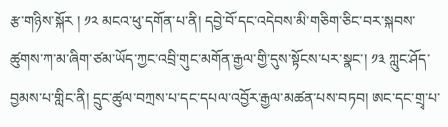རྩ་གཉིས་སྐོར ། ༡༢ མངའ་ཕུ་དགོན་པ་ནི། དབྱེ་བོ་དང་འདེབས་མི་གཅིག་ཅིང་བར་སྐབས་ཚུགས་ཀ་མ་ཞིག་ཙམ་ཡོད་ཀྱང་འབྲི་གུང་མགོན་རྒྱལ་གྱི་དུས་སྟོངས་པར་སྣང་། ༡༣ ཀླུང་ཤོད་བྱམས་པ་གླིང་ནི། དྲུང་ཚུལ་བཀྲས་པ་དང་དཔལ་འབྱོར་རྒྱལ་མཚན་པས་བཏབ། ཨང་དང་གྲྭ་པ་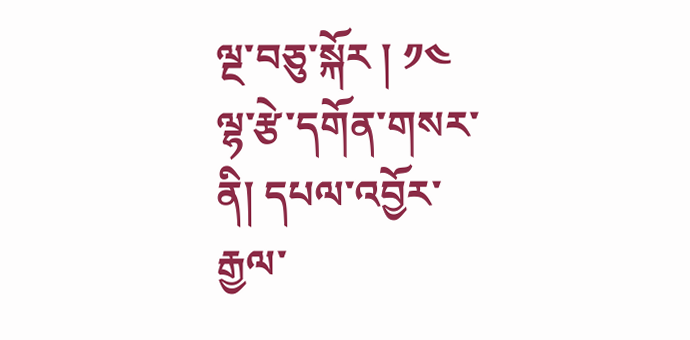ལྔ་བཅུ་སྐོར ། ༡༤ ལྷ་རྩེ་དགོན་གསར་ནི། དཔལ་འབྱོར་རྒྱལ་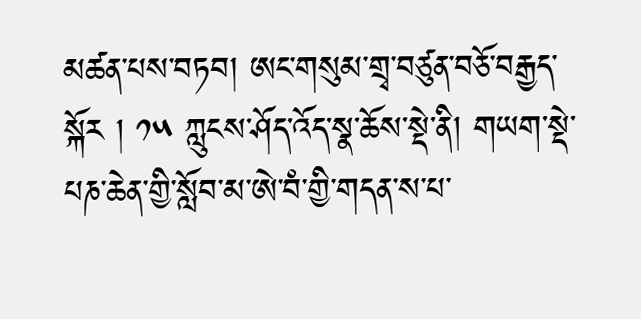མཚན་པས་བཏབ། ཨང་གསུམ་གྲྭ་བཙུན་བཅོ་བརྒྱད་སྐོར ། ༡༥ ཀླུངས་ཤོད་འོད་སྣ་ཆོས་སྡེ་ནི། གཡག་སྡེ་པཎ་ཆེན་གྱི་སློབ་མ་ཨེ་བཾ་གྱི་གདན་ས་པ་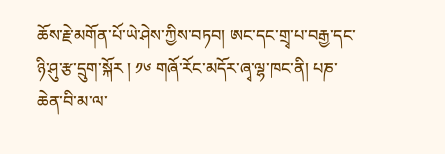ཆོས་རྗེ་མགོན་པོ་ཡེ་ཤེས་ཀྱིས་བཏབ། ཨང་དང་གྲྭ་པ་བརྒྱ་དང་ཉི་ཤུ་རྩ་དྲུག་སྐོར ། ༡༦ གཞོ་རོང་མདོར་ཞྭ་ལྷ་ཁང་ནི། པཎ་ཆེན་བི་མ་ལ་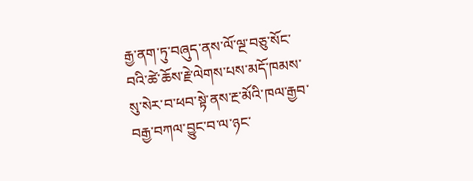རྒྱ་ནག་ཏུ་བཞུད་ནས་ལོ་ལྔ་བཅུ་སོང་བའི་ཚེ་ཆོས་རྗེ་ལེགས་པས་མདོ་ཁམས་སུ་སེར་བ་ཕབ་སྟེ་ནས་རྔ་མོའི་ཁལ་རྒྱབ་བརྒྱ་བཀལ་བྱུང་བ་ལ་ཉང་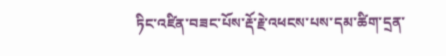ཏིང་འཛིན་བཟང་པོས་རྡོ་རྗེ་འཕངས་པས་དམ་ཚིག་དྲན་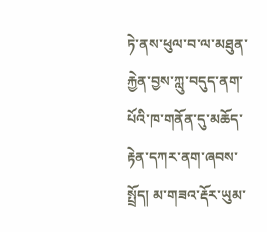ཏེ་ནས་ཕུལ་བ་ལ་མཐུན་རྐྱེན་བྱས་ཀླུ་བདུད་ནག་པོའི་ཁ་གནོན་དུ་མཆོད་རྟེན་དཀར་ནག་ཞབས་སྤྲོད། མ་གཟའ་རྡོར་ཡུམ་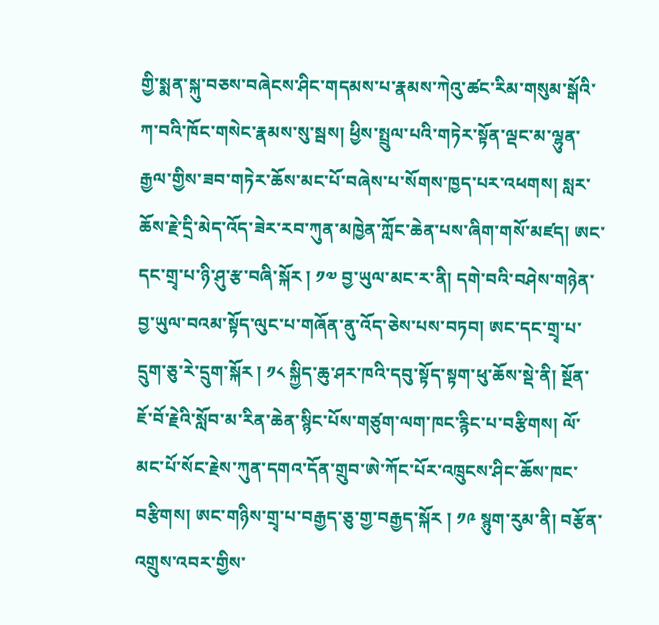གྱི་སྨན་སྐུ་བཅས་བཞེངས་ཤིང་གདམས་པ་རྣམས་ཀེའུ་ཚང་རིམ་གསུམ་སྒོའི་ཀ་བའི་ཁོང་གསེང་རྣམས་སུ་སྦས། ཕྱིས་སྤྲུལ་པའི་གཏེར་སྟོན་ལྡང་མ་ལྷུན་རྒྱལ་གྱིས་ཟབ་གཏེར་ཆོས་མང་པོ་བཞེས་པ་སོགས་ཁྱད་པར་འཕགས། སླར་ཆོས་རྗེ་དྲི་མེད་འོད་ཟེར་རབ་ཀུན་མཁྱེན་ཀློང་ཆེན་པས་ཞིག་གསོ་མཛད། ཨང་དང་གྲྭ་པ་ཉི་ཤུ་རྩ་བཞི་སྐོར ། ༡༧ བྱ་ཡུལ་མང་ར་ནི། དགེ་བའི་བཤེས་གཉེན་བྱ་ཡུལ་བའམ་སྟོད་ལུང་པ་གཞོན་ནུ་འོད་ཅེས་པས་བཏབ། ཨང་དང་གྲྭ་པ་དྲུག་ཅུ་རེ་དྲུག་སྐོར ། ༡༨ སྐྱིད་ཆུ་ཤར་ཁའི་དབུ་སྟོད་སྟག་ཕུ་ཆོས་སྡེ་ནི། སྔོན་ཇོ་བོ་རྗེའི་སློབ་མ་རིན་ཆེན་སྙིང་པོས་གཙུག་ལག་ཁང་རྙིང་པ་བརྩིགས། ལོ་མང་པོ་སོང་རྗེས་ཀུན་དགའ་དོན་གྲུབ་ཨེ་ཀོང་པོར་འཁྲུངས་ཤིང་ཆོས་ཁང་བརྩིགས། ཨང་གཉིས་གྲྭ་པ་བརྒྱད་ཅུ་གྱ་བརྒྱད་སྐོར ། ༡༩ སྙུག་རུམ་ནི། བརྩོན་འགྲུས་འབར་གྱིས་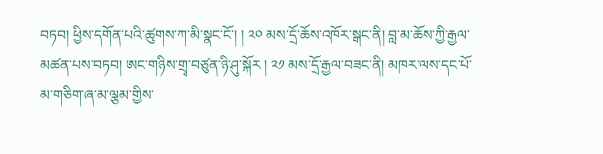བཏབ། ཕྱིས་དགོན་པའི་ཚུགས་ཀ་མི་སྣང་ངོ་། ། ༢༠ མས་དྲོ་ཆོས་འཁོར་སྒང་ནི། བླ་མ་ཆོས་ཀྱི་རྒྱལ་མཚན་པས་བཏབ། ཨང་གཉིས་གྲྭ་བཙུན་ཉི་ཤུ་སྐོར ། ༢༡ མས་དྲོ་རྒྱལ་བཟང་ནི། མཁར་ལས་དང་པོ་མ་གཅིག་ཞ་མ་ལྕམ་གྱིས་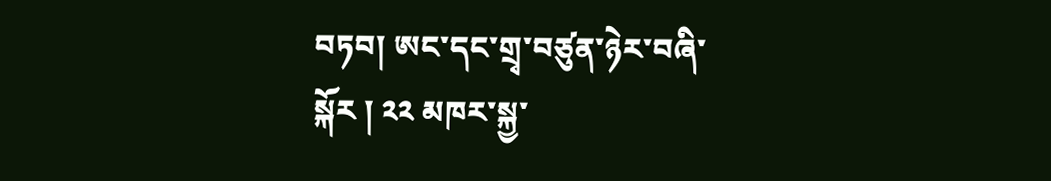བཏབ། ཨང་དང་གྲྭ་བཙུན་ཉེར་བཞི་སྐོར ། ༢༢ མཁར་སྐྱ་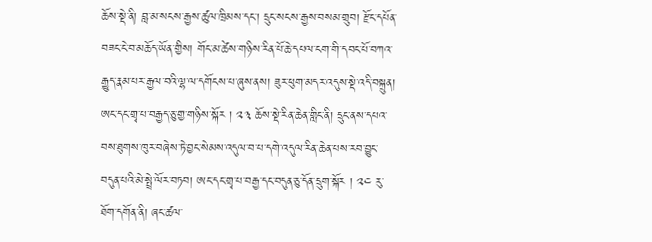ཆོས་སྡེ་ནི། བླ་མ་སངས་རྒྱས་ཚུལ་ཁྲིམས་དང་། དྲུང་སངས་རྒྱས་བསམ་གྲུབ། རྫོང་དཔོན་བཟང་ངེ་བ་མཆོད་ཡོན་གྱིས། གོང་མ་ཚེས་གཉིས་རིན་པོ་ཆེ་དཔལ་ངག་གི་དབང་པོ་བཀའ་རྒྱུད་རྣམ་པར་རྒྱལ་བའི་ལྷ་ལ་དགོངས་པ་ཞུས་ནས། ཟུར་ཕུག་མདར་འདུས་སྡེ་འདི་བསྐྲུན། ཨང་དང་གྲྭ་པ་བརྒྱད་ཅུ་གྱ་གཉིས་སྐོར ། ༢༣ ཆོས་སྡེ་རིན་ཆེན་གླིང་ནི། དྲུང་ནས་དཔའ་བས་ཐུགས་ཁུར་བཞེས་ཏེ་བྱང་སེམས་འདུལ་བ་པ་དགེ་འདུལ་རིན་ཆེན་པས་རབ་བྱུང་བདུན་པའི་མེ་སྤྲེ་ལོར་བཏབ། ཨང་དང་གྲྭ་པ་བརྒྱ་དང་བདུན་ཅུ་དོན་དྲུག་སྐོར ། ༢༤ རུ་ཐོག་དགོན་ནི། ཞང་ཚལ་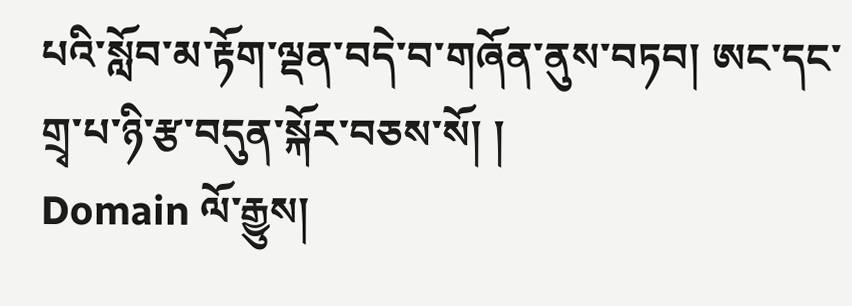པའི་སློབ་མ་རྟོག་ལྡན་བདེ་བ་གཞོན་ནུས་བཏབ། ཨང་དང་གྲྭ་པ་ཉི་རྩ་བདུན་སྐོར་བཅས་སོ། །
Domain ལོ་རྒྱུས།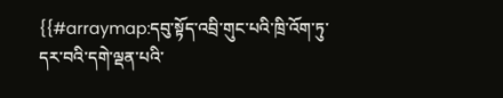{{#arraymap:དབུ་སྟོད་འབྲི་གུང་པའི་ཁྲི་འོག་ཏུ་དར་བའི་དགེ་ལྡན་པའི་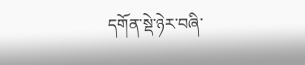དགོན་སྡེ་ཉེར་བཞི་